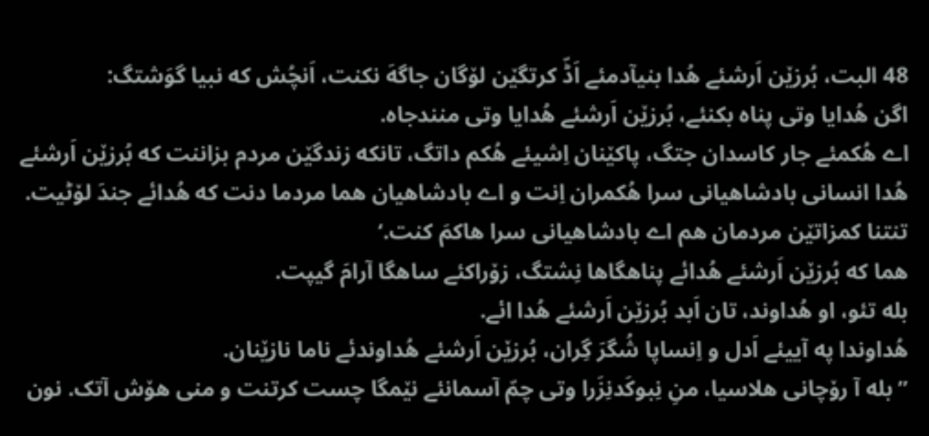48 البت، بُرزێن اَرشئے هُدا بنیآدمئے اَڈّ کرتگێن لۆگان جاگهَ نکنت، اَنچُش که نبیا گوَشتگ:
اگن هُدایا وتی پناه بکنئے، بُرزێن اَرشئے هُدایا وتی منندجاه.
اے هُکمئے جار کاسدان جتگ، پاکێنان اِشیئے هُکم داتگ، تانکه زندگێن مردم بزاننت که بُرزێن اَرشئے هُدا انسانی بادشاهیانی سرا هُکمران اِنت و اے بادشاهیان هما مردما دنت که هُدائے جندَ لۆٹیت. تنتنا کمزاتێن مردمان هم اے بادشاهیانی سرا هاکمَ کنت.‘
هما که بُرزێن اَرشئے هُدائے پناهگاها نِشتگ، زۆراکئے ساهگا آرامَ گیپت.
بله تئو، او هُداوند، تان اَبد بُرزێن اَرشئے هُدا ائے.
هُداوندا په آییئے اَدل و اِنساپا شُگرَ گِران، بُرزێن اَرشئے هُداوندئے ناما نازێنان.
”بله آ رۆچانی هلاسیا، منِ نِبوکَدنِزَرا وتی چمّ آسمانئے نێمگا چست کرتنت و منی هۆش آتک. نون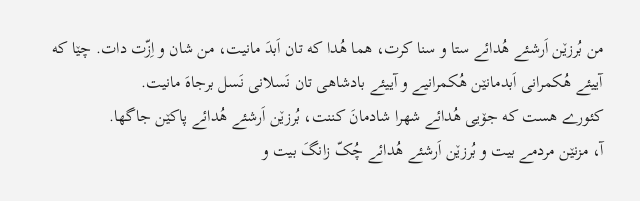من بُرزێن اَرشئے هُدائے ستا و سنا کرت، هما هُدا که تان اَبدَ مانیت، من شان و اِزّت دات. چێا که آییئے هُکمرانی اَبدمانێن هُکمرانیے و آییئے بادشاهی تان نَسلانی نَسل برجاهَ مانیت.
کئورے هست که جۆیی هُدائے شهرا شادمانَ کننت، بُرزێن اَرشئے هُدائے پاکێن جاگها.
آ، مزنێن مردمے بیت و بُرزێن اَرشئے هُدائے چُکّ زانگَ بیت و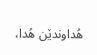هُداوندێن هُدا،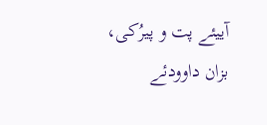آییئے پت و پیرُکی، بزان داوودئے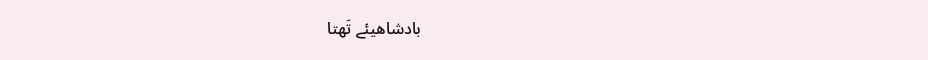بادشاهیئے تَهتا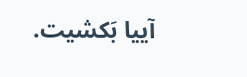آییا بَکشیت.